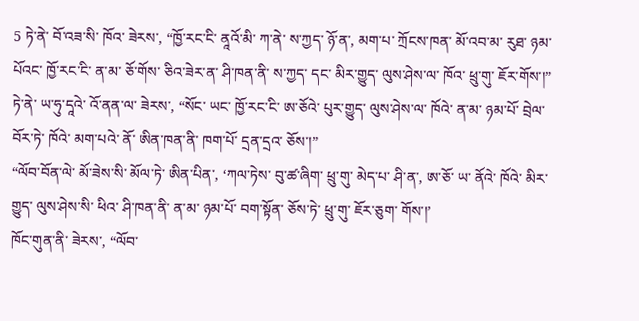5 ཏེ་ནེ་ བོ་འཟ་སི་ ཁོའ་ ཟེརས་, “ཁྱོ་རང་ངི་ ནཱའོ་མི་ ཀ་ནེ་ ས་ཀྱད་ ཉོ་ན་, མག་པ་ ཀྲོངས་ཁན་ མོ་འབ་མ་ རུཐ་ ཉམ་པོའང་ ཁྱོ་རང་ངི་ ན་མ་ ཅོ་གོས་ ཅིའ་ཟེར་ན་ ཤི་ཁན་ནི་ ས་ཀྱད་ དང་ མིར་གྱུད་ ལུས་ཤེས་ལ་ ཁོའ་ ཕྲུ་གུ་ ཇོར་གོས་།”
ཏེ་ནེ་ ཡ་ཧུ་དཱའེ་ འོ་ནན་ལ་ ཟེརས་, “སོང་ ཡང་ ཁྱོ་རང་ངི་ ཨ་ཅོའེ་ པུར་གྱུད་ ལུས་ཤེས་ལ་ ཁོའེ་ ན་མ་ ཉམ་པོ་ བྲེལ་ བོར་ཏེ་ ཁོའེ་ མག་པའེ་ ནོ་ ཨིན་ཁན་ནི་ ཁག་པོ་ དྲན་དྲའ་ ཅོས་།”
“ལོབ་བོན་ལེ་ མོ་ཟེས་སི་ མོལ་ཏེ་ ཨིན་པིན་, ‘ཀལ་ཏེས་ བུ་ཚ་ཞིག་ ཕྲུ་གུ་ མེད་པ་ ཤི་ན་, ཨ་ཅོ་ ཡ་ ནོའེ་ ཁོའེ་ མིར་གྱུད་ ལུས་ཤེས་སི་ ཕིའ་ ཤི་ཁན་ནི་ ན་མ་ ཉམ་པོ་ བག་སྟོན་ ཅོས་ཏེ་ ཕྲུ་གུ་ ཇོར་ཅུག་ གོས་།’
ཁོང་གུན་ནི་ ཟེརས་, “ལོབ་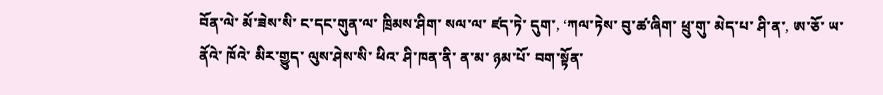བོན་ལེ་ མོ་ཟེས་སི་ ང་དང་གུན་ལ་ ཁྲིམས་ཤིག་ སལ་ལ་ ཛད་ཏེ་ དུག་, ‘ཀལ་ཏེས་ བུ་ཚ་ཞིག་ ཕྲུ་གུ་ མེད་པ་ ཤི་ན་, ཨ་ཅོ་ ཡ་ ནོའེ་ ཁོའེ་ མིར་གྱུད་ ལུས་ཤེས་སི་ ཕིའ་ ཤི་ཁན་ནི་ ན་མ་ ཉམ་པོ་ བག་སྟོན་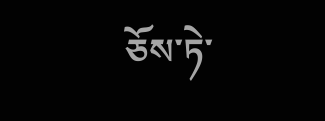ཅོས་ཏེ་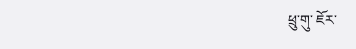ཕྲུ་གུ་ ཇོར་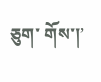ཅུག་ གོས་།’